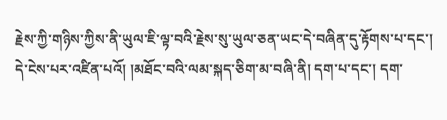རྗེས་ཀྱི་གཉིས་ཀྱིས་ནི་ཡུལ་ཇི་ལྟ་བའི་རྗེས་སུ་ཡུལ་ཅན་ཡང་དེ་བཞིན་དུ་རྟོགས་པ་དང་། དེ་ངེས་པར་འཛིན་པའོ། །མཐོང་བའི་ལམ་སྐད་ཅིག་མ་བཞི་ནི། དག་པ་དང་། དག་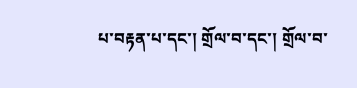པ་བརྟན་པ་དང་། གྲོལ་བ་དང་། གྲོལ་བ་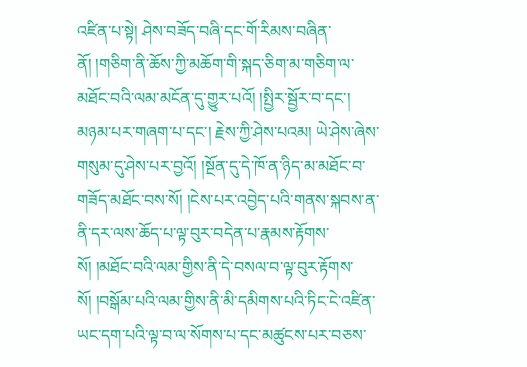འཛིན་པ་སྟེ། ཤེས་བཟོད་བཞི་དང་གོ་རིམས་བཞིན་ནོ། །གཅིག་ནི་ཆོས་ཀྱི་མཆོག་གི་སྐད་ཅིག་མ་གཅིག་ལ་མཐོང་བའི་ལམ་མངོན་དུ་གྱུར་པའོ། །སྤྱིར་སྦྱོར་བ་དང་། མཉམ་པར་གཞག་པ་དང་། རྗེས་ཀྱི་ཤེས་པའམ། ཡེ་ཤེས་ཞེས་གསུམ་དུ་ཤེས་པར་བྱའོ། །སྔོན་དུ་དེ་ཁོ་ན་ཉིད་མ་མཐོང་བ་གཟོད་མཐོང་བས་སོ། །ངེས་པར་འབྱེད་པའི་གནས་སྐབས་ན་ནི་དར་ལས་ཆོད་པ་ལྟ་བུར་བདེན་པ་རྣམས་རྟོགས་སོ། །མཐོང་བའི་ལམ་གྱིས་ནི་དེ་བསལ་བ་ལྟ་བུར་རྟོགས་སོ། །བསྒོམ་པའི་ལམ་གྱིས་ནི་མི་དམིགས་པའི་ཏིང་ངེ་འཛིན་ཡང་དག་པའི་ལྟ་བ་ལ་སོགས་པ་དང་མཚུངས་པར་བཅས་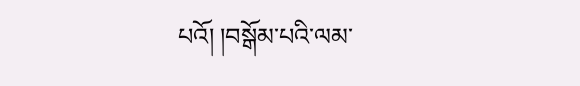པའོ། །བསྒོམ་པའི་ལམ་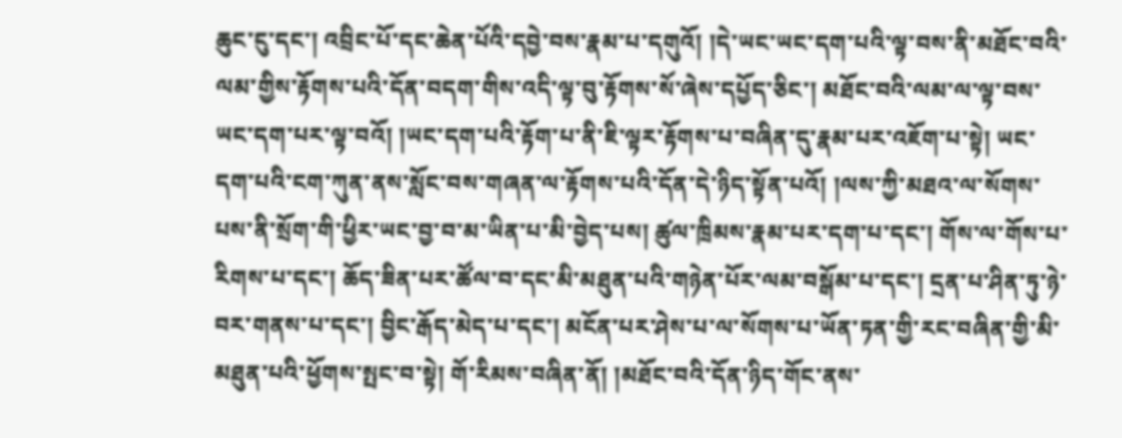ཆུང་ངུ་དང་། འབྲིང་པོ་དང་ཆེན་པོའི་དབྱེ་བས་རྣམ་པ་དགུའོ། །དེ་ཡང་ཡང་དག་པའི་ལྟ་བས་ནི་མཐོང་བའི་ལམ་གྱིས་རྟོགས་པའི་དོན་བདག་གིས་འདི་ལྟ་བུ་རྟོགས་སོ་ཞེས་དཔྱོད་ཅིང་། མཐོང་བའི་ལམ་ལ་ལྟ་བས་ཡང་དག་པར་ལྟ་བའོ། །ཡང་དག་པའི་རྟོག་པ་ནི་ཇི་ལྟར་རྟོགས་པ་བཞིན་དུ་རྣམ་པར་འཇོག་པ་སྟེ། ཡང་དག་པའི་ངག་ཀུན་ནས་སློང་བས་གཞན་ལ་རྟོགས་པའི་དོན་དེ་ཉིད་སྟོན་པའོ། །ལས་ཀྱི་མཐའ་ལ་སོགས་པས་ནི་སྲོག་གི་ཕྱིར་ཡང་བྱ་བ་མ་ཡིན་པ་མི་བྱེད་པས། ཚུལ་ཁྲིམས་རྣམ་པར་དག་པ་དང་། གོས་ལ་གོས་པ་རིགས་པ་དང་། ཆོད་ཟིན་པར་ཚོལ་བ་དང་མི་མཐུན་པའི་གཉེན་པོར་ལམ་བསྒོམ་པ་དང་། དྲན་པ་ཤིན་ཏུ་ཉེ་བར་གནས་པ་དང་། བྱིང་རྒོད་མེད་པ་དང་། མངོན་པར་ཤེས་པ་ལ་སོགས་པ་ཡོན་ཏན་གྱི་རང་བཞིན་གྱི་མི་མཐུན་པའི་ཕྱོགས་སྤང་བ་སྟེ། གོ་རིམས་བཞིན་ནོ། །མཐོང་བའི་དོན་ཉིད་གོང་ནས་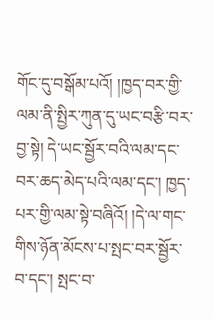གོང་དུ་བསྒོམ་པའོ། །ཁྱད་བར་གྱི་ལམ་ནི་སྤྱིར་ཀུན་དུ་ཡང་བརྩི་བར་བྱ་སྟེ། དེ་ཡང་སྦྱོར་བའི་ལམ་དང་བར་ཆད་མེད་པའི་ལམ་དང་། ཁྱད་པར་གྱི་ལམ་སྟེ་བཞིའོ། །དེ་ལ་གང་གིས་ཉོན་མོངས་པ་སྤང་བར་སྦྱོར་བ་དང་། སྤང་བ་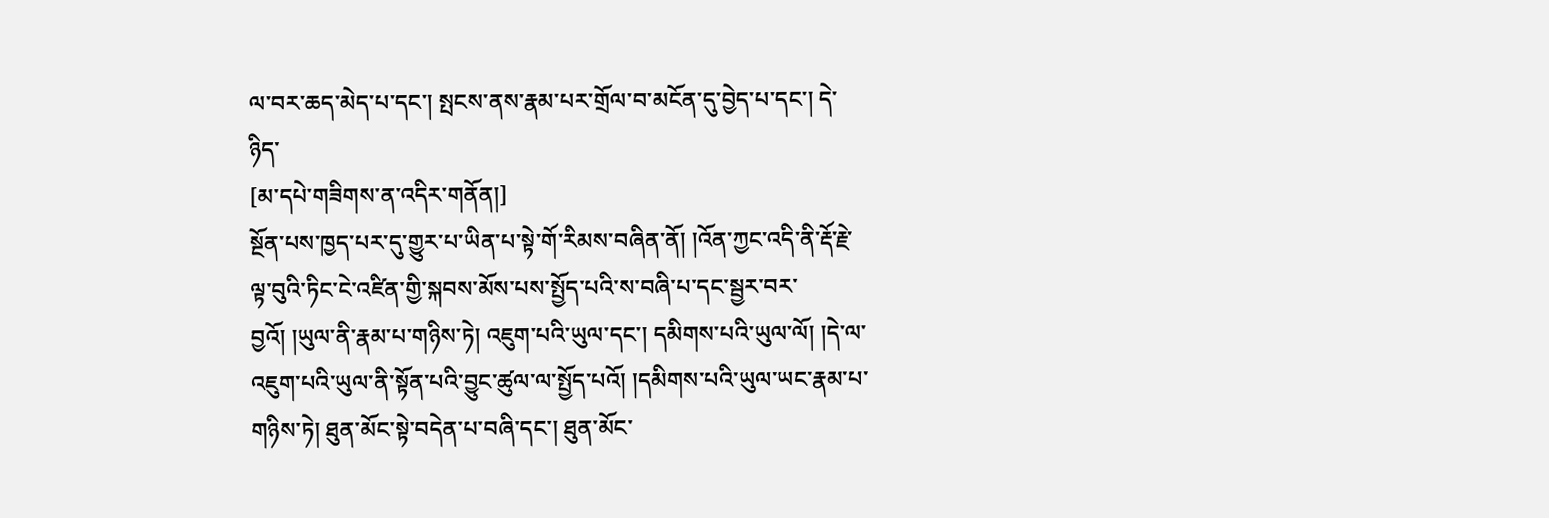ལ་བར་ཆད་མེད་པ་དང་། སྤངས་ནས་རྣམ་པར་གྲོལ་བ་མངོན་དུ་བྱེད་པ་དང་། དེ་ཉིད་
[མ་དཔེ་གཟིགས་ན་འདིར་གནོན།]
སྔོན་པས་ཁྱད་པར་དུ་གྱུར་པ་ཡིན་པ་སྟེ་གོ་རིམས་བཞིན་ནོ། །འོན་ཀྱང་འདི་ནི་རྡོ་རྗེ་ལྟ་བུའི་ཏིང་ངེ་འཛིན་གྱི་སྐབས་མོས་པས་སྤྱོད་པའི་ས་བཞི་པ་དང་སྦྱར་བར་བྱའོ། །ཡུལ་ནི་རྣམ་པ་གཉིས་ཏེ། འཇུག་པའི་ཡུལ་དང་། དམིགས་པའི་ཡུལ་ལོ། །དེ་ལ་འཇུག་པའི་ཡུལ་ནི་སྟོན་པའི་བྱུང་ཚུལ་ལ་སྤྱོད་པའོ། །དམིགས་པའི་ཡུལ་ཡང་རྣམ་པ་གཉིས་ཏེ། ཐུན་མོང་སྟེ་བདེན་པ་བཞི་དང་། ཐུན་མོང་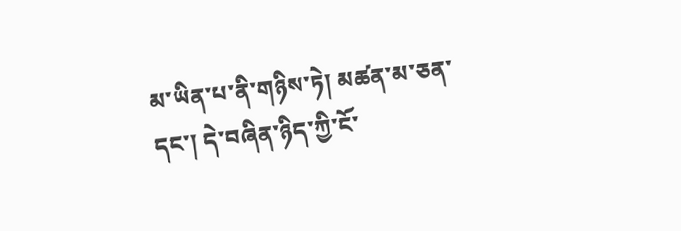མ་ཡིན་པ་ནི་གཉིས་ཏེ། མཚན་མ་ཅན་དང་། དེ་བཞིན་ཉིད་ཀྱི་ངོ་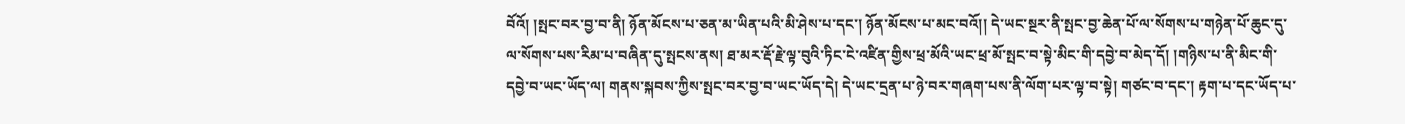བོའོ། །སྤང་བར་བྱ་བ་ནི། ཉོན་མོངས་པ་ཅན་མ་ཡིན་པའི་མི་ཤེས་པ་དང་། ཉོན་མོངས་པ་མང་བའོ།། དེ་ཡང་སྔར་ནི་སྤང་བྱ་ཆེན་པོ་ལ་སོགས་པ་གཉེན་པོ་ཆུང་དུ་ལ་སོགས་པས་རིམ་པ་བཞིན་དུ་སྤངས་ནས། ཐ་མར་རྡོ་རྗེ་ལྟ་བུའི་ཏིང་ངེ་འཛིན་གྱིས་ཕྲ་མོའི་ཡང་ཕྲ་མོ་སྤང་བ་སྟེ་མིང་གི་དབྱེ་བ་མེད་དོ། །གཉིས་པ་ནི་མིང་གི་དབྱེ་བ་ཡང་ཡོད་ལ། གནས་སྐབས་ཀྱིས་སྤང་བར་བྱ་བ་ཡང་ཡོད་དེ། དེ་ཡང་དྲན་པ་ཉེ་བར་གཞག་པས་ནི་ལོག་པར་ལྟ་བ་སྟེ། གཙང་བ་དང་། རྟག་པ་དང་ཡོད་པ་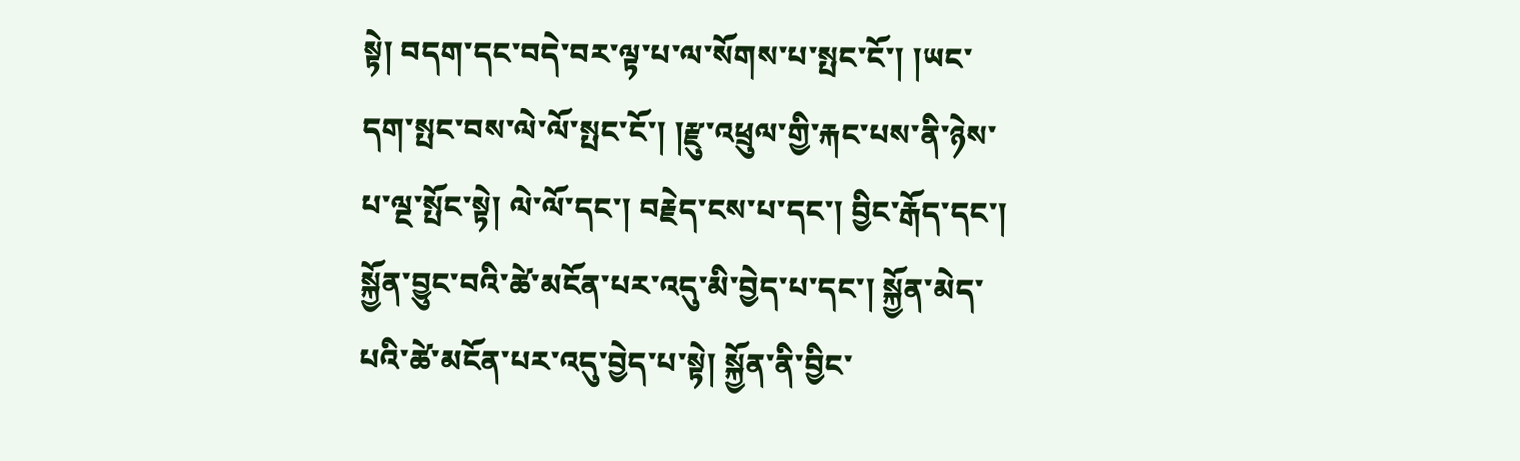སྟེ། བདག་དང་བདེ་བར་ལྟ་པ་ལ་སོགས་པ་སྤང་ངོ་། །ཡང་དག་སྤང་བས་ལེ་ལོ་སྤང་ངོ་། །རྫུ་འཕྲུལ་གྱི་རྐང་པས་ནི་ཉེས་པ་ལྔ་སྤོང་སྟེ། ལེ་ལོ་དང་། བརྗེད་ངས་པ་དང་། བྱིང་རྒོད་དང་། སྐྱོན་བྱུང་བའི་ཚེ་མངོན་པར་འདུ་མི་བྱེད་པ་དང་། སྐྱོན་མེད་པའི་ཚེ་མངོན་པར་འདུ་བྱེད་པ་སྟེ། སྐྱོན་ནི་བྱིང་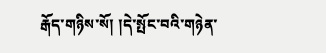རྒོད་གཉིས་སོ། །དེ་སྤོང་བའི་གཉེན་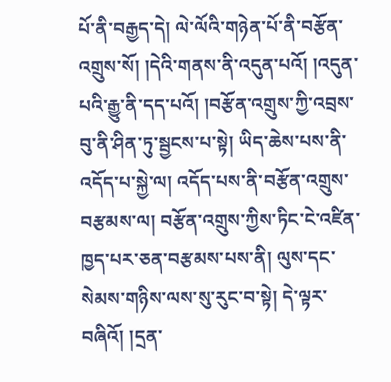པོ་ནི་བརྒྱད་དེ། ལེ་ལོའི་གཉེན་པོ་ནི་བརྩོན་འགྲུས་སོ། །དེའི་གནས་ནི་འདུན་པའོ། །འདུན་པའི་རྒྱུ་ནི་དད་པའོ། །བརྩོན་འགྲུས་ཀྱི་འབྲས་བུ་ནི་ཤིན་ཏུ་སྦྱངས་པ་སྟེ། ཡིད་ཆེས་པས་ནི་འདོད་པ་སྐྱེ་ལ། འདོད་པས་ནི་བརྩོན་འགྲུས་བརྩམས་ལ། བརྩོན་འགྲུས་ཀྱིས་ཏིང་ངེ་འཛིན་ཁྱད་པར་ཅན་བརྩམས་པས་ནི། ལུས་དང་སེམས་གཉིས་ལས་སུ་རུང་བ་སྟེ། དེ་ལྟར་བཞིའོ། །དྲན་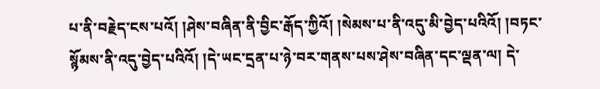པ་ནི་བརྗེད་ངས་པའོ། །ཤེས་བཞིན་ནི་བྱིང་རྒོད་ཀྱིའོ། །སེམས་པ་ནི་འདུ་མི་བྱེད་པའིའོ། །བཏང་སྙོམས་ནི་འདུ་བྱེད་པའིའོ། །དེ་ཡང་དྲན་པ་ཉེ་བར་གནས་པས་ཤེས་བཞིན་དང་ལྡན་ལ། དེ་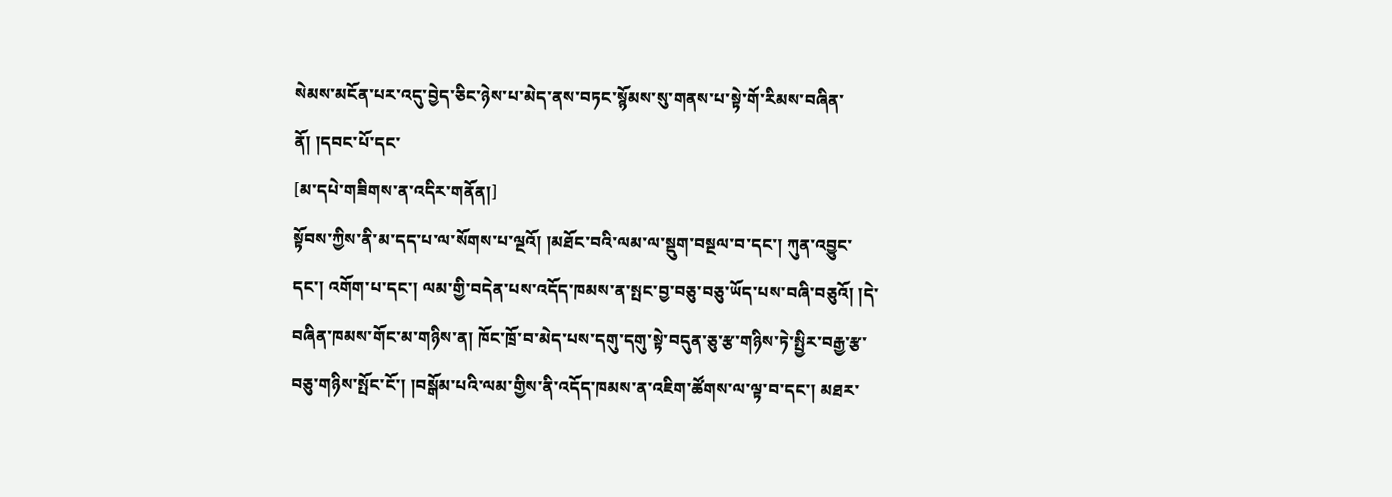སེམས་མངོན་པར་འདུ་བྱེད་ཅིང་ཉེས་པ་མེད་ནས་བཏང་སྙོམས་སུ་གནས་པ་སྟེ་གོ་རིམས་བཞིན་ནོ། །དབང་པོ་དང་
[མ་དཔེ་གཟིགས་ན་འདིར་གནོན།]
སྟོབས་ཀྱིས་ནི་མ་དད་པ་ལ་སོགས་པ་ལྔའོ། །མཐོང་བའི་ལམ་ལ་སྡུག་བསྔལ་བ་དང་། ཀུན་འབྱུང་དང་། འགོག་པ་དང་། ལམ་གྱི་བདེན་པས་འདོད་ཁམས་ན་སྤང་བྱ་བཅུ་བཅུ་ཡོད་པས་བཞི་བཅུའོ། །དེ་བཞིན་ཁམས་གོང་མ་གཉིས་ན། ཁོང་ཁྲོ་བ་མེད་པས་དགུ་དགུ་སྟེ་བདུན་ཅུ་རྩ་གཉིས་ཏེ་སྤྱིར་བརྒྱ་རྩ་བཅུ་གཉིས་སྤོང་ངོ་། །བསྒོམ་པའི་ལམ་གྱིས་ནི་འདོད་ཁམས་ན་འཇིག་ཚོགས་ལ་ལྟ་བ་དང་། མཐར་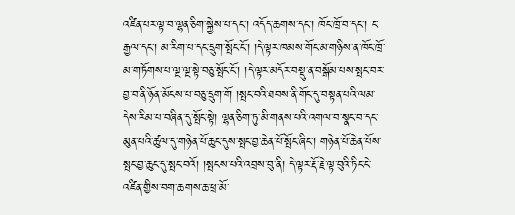འཛིན་པར་ལྟ་བ་ལྷན་ཅིག་སྐྱེས་པ་དང་། འདོད་ཆགས་དང་། ཁོང་ཁྲོ་བ་དང་། ང་རྒྱལ་དང་། མ་རིག་པ་དང་དྲུག་སྤོང་ངོ་། །དེ་ལྟར་ཁམས་གོང་མ་གཉིས་ན་ཁོང་ཁྲོ་མ་གཏོགས་པ་ལྔ་ལྔ་སྟེ་བཅུ་སྤོང་ངོ་། །དེ་ལྟར་མདོར་བསྡུ་ན་བསྒོམ་པས་སྤང་བར་བྱ་བ་ནི་ཉོན་མོངས་པ་བཅུ་དྲུག་གོ །སྤང་བའི་ཐབས་ནི་གོང་དུ་བསྟན་པའི་ལམ་དེས་རིམ་པ་བཞིན་དུ་སྤོང་སྟེ། ལྷན་ཅིག་ཏུ་མི་གནས་པའི་འགལ་བ་སྣང་བ་དང་མུན་པའི་ཚུལ་དུ་གཉེན་པོ་ཆུང་དུས་སྤང་བྱ་ཆེན་པོ་སྤོང་ཞིང་། གཉེན་པོ་ཆེན་པོས་སྤང་བྱ་ཆུང་དུ་སྤང་བའོ། །སྤངས་པའི་འབྲས་བུ་ནི། དེ་ལྟར་རྡོ་རྗེ་ལྟ་བུའི་ཏིང་ངེ་འཛིན་གྱིས་བག་ཆགས་ཆ་ཕྲ་མོ་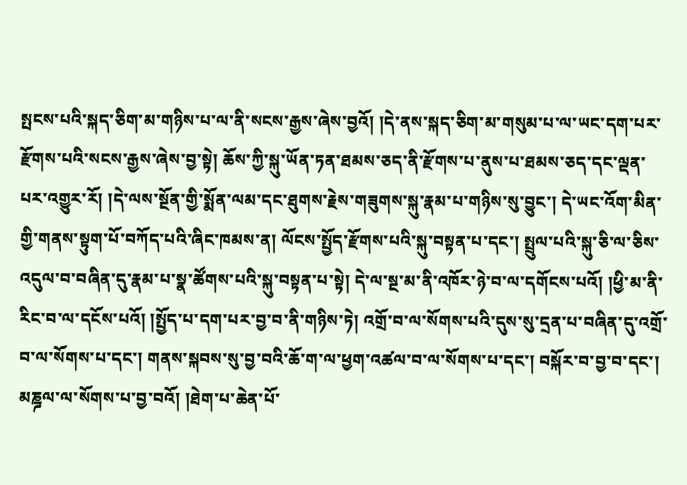སྤངས་པའི་སྐད་ཅིག་མ་གཉིས་པ་ལ་ནི་སངས་རྒྱས་ཞེས་བྱའོ། །དེ་ནས་སྐད་ཅིག་མ་གསུམ་པ་ལ་ཡང་དག་པར་རྫོགས་པའི་སངས་རྒྱས་ཞེས་བྱ་སྟེ། ཆོས་ཀྱི་སྐུ་ཡོན་ཏན་ཐམས་ཅད་ནི་རྫོགས་པ་ནུས་པ་ཐམས་ཅད་དང་ལྡན་པར་འགྱུར་རོ། །དེ་ལས་སྔོན་གྱི་སྨོན་ལམ་དང་ཐུགས་རྗེས་གཟུགས་སྐུ་རྣམ་པ་གཉིས་སུ་བྱུང་། དེ་ཡང་འོག་མིན་གྱི་གནས་སྟུག་པོ་བཀོད་པའི་ཞིང་ཁམས་ན། ལོངས་སྤྱོད་རྫོགས་པའི་སྐུ་བསྟན་པ་དང་། སྤྲུལ་པའི་སྐུ་ཅི་ལ་ཅིས་འདུལ་བ་བཞིན་དུ་རྣམ་པ་སྣ་ཚོགས་པའི་སྐུ་བསྟན་པ་སྟེ། དེ་ལ་སྔ་མ་ནི་འཁོར་ཉེ་བ་ལ་དགོངས་པའོ། །ཕྱི་མ་ནི་རིང་བ་ལ་དངོས་པའོ། །སྤྱོད་པ་དག་པར་བྱ་བ་ནི་གཉིས་ཏེ། འགྲོ་བ་ལ་སོགས་པའི་དུས་སུ་དྲན་པ་བཞིན་དུ་འགྲོ་བ་ལ་སོགས་པ་དང་། གནས་སྐབས་སུ་བྱ་བའི་ཆོ་ག་ལ་ཕྱག་འཚལ་བ་ལ་སོགས་པ་དང་། བསྐོར་བ་བྱ་བ་དང་། མཎྜལ་ལ་སོགས་པ་བྱ་བའོ། །ཐེག་པ་ཆེན་པོ་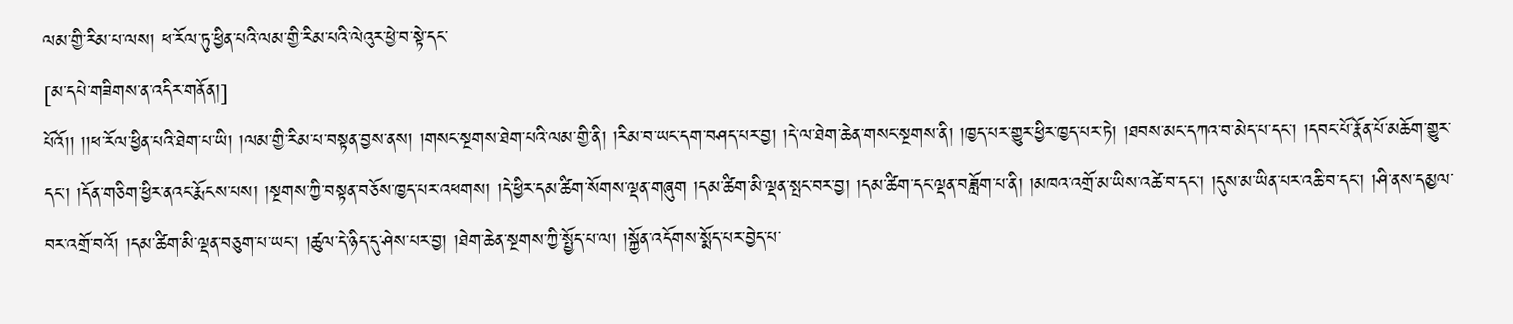ལམ་གྱི་རིམ་པ་ལས། ཕ་རོལ་ཏུ་ཕྱིན་པའི་ལམ་གྱི་རིམ་པའི་ལེའུར་ཕྱེ་བ་སྟེ་དང་
[མ་དཔེ་གཟིགས་ན་འདིར་གནོན།]
པོའོ།། །།ཕ་རོལ་ཕྱིན་པའི་ཐེག་པ་ཡི། །ལམ་གྱི་རིམ་པ་བསྟན་བྱས་ནས། །གསང་སྔགས་ཐེག་པའི་ལམ་གྱི་ནི། །རིམ་བ་ཡང་དག་བཤད་པར་བྱ། །དེ་ལ་ཐེག་ཆེན་གསང་སྔགས་ནི། །ཁྱད་པར་གྱུར་ཕྱིར་ཁྱད་པར་ཏེ། །ཐབས་མང་དཀའ་བ་མེད་པ་དང་། །དབང་པོ་རྣོན་པོ་མཆོག་གྱུར་དང་། །དོན་གཅིག་ཕྱིར་ནའང་རྨོངས་པས། །སྔགས་ཀྱི་བསྟན་བཅོས་ཁྱད་པར་འཕགས། །དེ་ཕྱིར་དམ་ཚིག་སོགས་ལྡན་གཞུག །དམ་ཚིག་མི་ལྡན་སྤང་བར་བྱ། །དམ་ཚིག་དང་ལྡན་བཟློག་པ་ནི། །མཁའ་འགྲོ་མ་ཡིས་འཚེ་བ་དང་། །དུས་མ་ཡིན་པར་འཆི་བ་དང་། །ཤི་ནས་དམྱལ་བར་འགྲོ་བའོ། །དམ་ཚིག་མི་ལྡན་བཅུག་པ་ཡང་། །ཚུལ་དེ་ཉིད་དུ་ཤེས་པར་བྱ། །ཐེག་ཆེན་སྔགས་ཀྱི་སྤྱོད་པ་ལ། །སྐྱོན་འདོགས་སྨོད་པར་བྱེད་པ་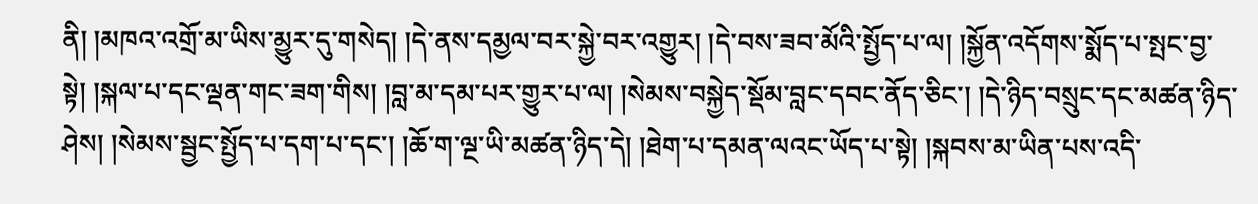ནི། །མཁའ་འགྲོ་མ་ཡིས་མྱུར་དུ་གསེད། །དེ་ནས་དམྱལ་བར་སྐྱེ་བར་འགྱུར། །དེ་བས་ཟབ་མོའི་སྤྱོད་པ་ལ། །སྐྱོན་འདོགས་སྨོད་པ་སྤང་བྱ་སྟེ། །སྐལ་པ་དང་ལྡན་གང་ཟག་གིས། །བླ་མ་དམ་པར་གྱུར་པ་ལ། །སེམས་བསྐྱེད་སྡོམ་བླང་དབང་ནོད་ཅིང་། །དེ་ཉིད་བསྲུང་དང་མཚན་ཉིད་ཤེས། །སེམས་སྦྱང་སྤྱོད་པ་དག་པ་དང་། །ཆོ་ག་ལྔ་ཡི་མཚན་ཉིད་དེ། །ཐེག་པ་དམན་ལའང་ཡོད་པ་སྟེ། །སྐབས་མ་ཡིན་པས་འདི་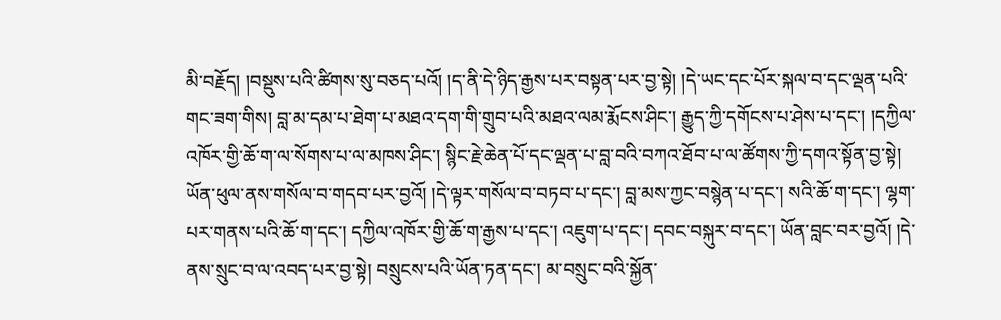མི་བརྗོད། །བསྡུས་པའི་ཚིགས་སུ་བཅད་པའོ། །ད་ནི་དེ་ཉིད་རྒྱས་པར་བསྟན་པར་བྱ་སྟེ། །དེ་ཡང་དང་པོར་སྐལ་བ་དང་ལྡན་པའི་གང་ཟག་གིས། བླ་མ་དམ་པ་ཐེག་པ་མཐའ་དག་གི་གྲུབ་པའི་མཐའ་ལམ་རྨོངས་ཤིང་། རྒྱུད་ཀྱི་དགོངས་པ་ཤེས་པ་དང་། །དཀྱིལ་འཁོར་གྱི་ཆོ་ག་ལ་སོགས་པ་ལ་མཁས་ཤིང་། སྙིང་རྗེ་ཆེན་པོ་དང་ལྡན་པ་བླ་བའི་བཀའ་ཐོབ་པ་ལ་ཚོགས་ཀྱི་དགའ་སྟོན་བྱ་སྟེ། ཡོན་ཕུལ་ནས་གསོལ་བ་གདབ་པར་བྱའོ། །དེ་ལྟར་གསོལ་བ་བཏབ་པ་དང་། བླ་མས་ཀྱང་བསྙེན་པ་དང་། སའི་ཆོ་ག་དང་། ལྷག་པར་གནས་པའི་ཆོ་ག་དང་། དཀྱིལ་འཁོར་གྱི་ཆོ་ག་རྒྱས་པ་དང་། འཇུག་པ་དང་། དབང་བསྐུར་བ་དང་། ཡོན་བླང་བར་བྱའོ། །དེ་ནས་སྲུང་བ་ལ་འབད་པར་བྱ་སྟེ། བསྲུངས་པའི་ཡོན་ཏན་དང་། མ་བསྲུང་བའི་སྐྱོན་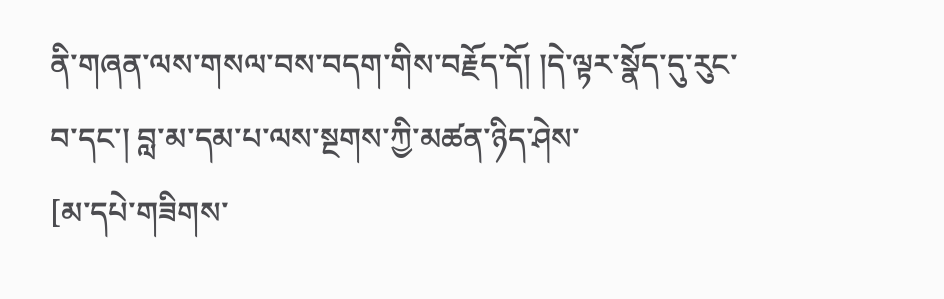ནི་གཞན་ལས་གསལ་བས་བདག་གིས་བརྗོད་དོ། །དེ་ལྟར་སྣོད་དུ་རུང་བ་དང་། བླ་མ་དམ་པ་ལས་སྔགས་ཀྱི་མཚན་ཉིད་ཤེས་
[མ་དཔེ་གཟིགས་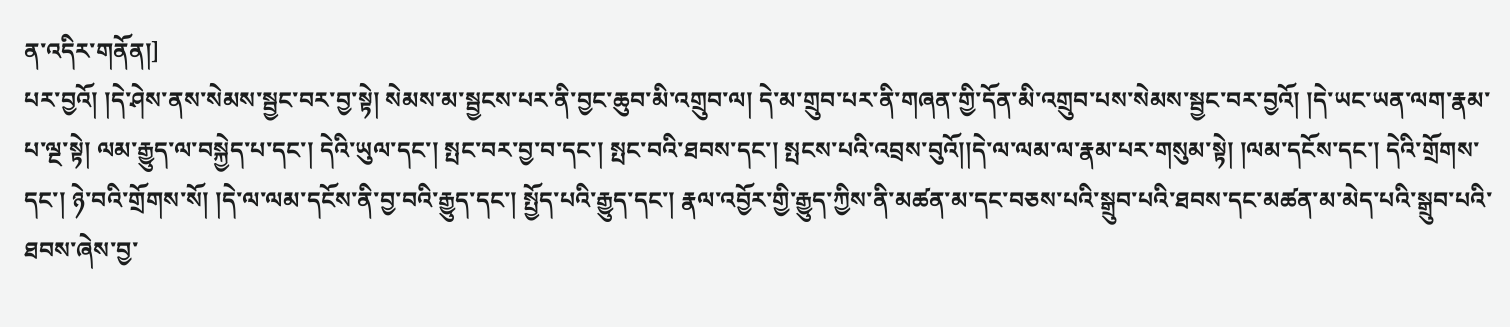ན་འདིར་གནོན།]
པར་བྱའོ། །དེ་ཤེས་ནས་སེམས་སྦྱང་བར་བྱ་སྟེ། སེམས་མ་སྦྱངས་པར་ནི་བྱང་ཆུབ་མི་འགྲུབ་ལ། དེ་མ་གྲུབ་པར་ནི་གཞན་གྱི་དོན་མི་འགྲུབ་པས་སེམས་སྦྱང་བར་བྱའོ། །དེ་ཡང་ཡན་ལག་རྣམ་པ་ལྔ་སྟེ། ལམ་རྒྱུད་ལ་བསྐྱེད་པ་དང་། དེའི་ཡུལ་དང་། སྤང་བར་བྱ་བ་དང་། སྤང་བའི་ཐབས་དང་། སྤངས་པའི་འབྲས་བུའོ།།དེ་ལ་ལམ་ལ་རྣམ་པར་གསུམ་སྟེ། །ལམ་དངོས་དང་། དེའི་གྲོགས་དང་། ཉེ་བའི་གྲོགས་སོ། །དེ་ལ་ལམ་དངོས་ནི་བྱ་བའི་རྒྱུད་དང་། སྤྱོད་པའི་རྒྱུད་དང་། རྣལ་འབྱོར་གྱི་རྒྱུད་ཀྱིས་ནི་མཚན་མ་དང་བཅས་པའི་སྒྲུབ་པའི་ཐབས་དང་མཚན་མ་མེད་པའི་སྒྲུབ་པའི་ཐབས་ཞེས་བྱ་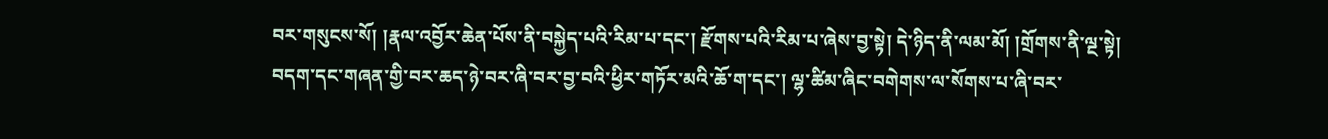བར་གསུངས་སོ། །རྣལ་འབྱོར་ཆེན་པོས་ནི་བསྐྱེད་པའི་རིམ་པ་དང་། རྫོགས་པའི་རིམ་པ་ཞེས་བྱ་སྟེ། དེ་ཉིད་ནི་ལམ་མོ། །གྲོགས་ནི་ལྔ་སྟེ། བདག་དང་གཞན་གྱི་བར་ཆད་ཉེ་བར་ཞི་བར་བྱ་བའི་ཕྱིར་གཏོར་མའི་ཆོ་ག་དང་། ལྷ་ཚིམ་ཞིང་བགེགས་ལ་སོགས་པ་ཞི་བར་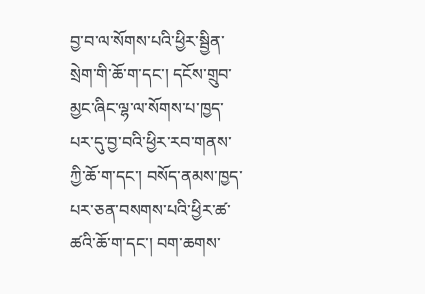བྱ་བ་ལ་སོགས་པའི་ཕྱིར་སྦྱིན་སྲེག་གི་ཆོ་ག་དང་། དངོས་གྲུབ་མྱང་ཞིང་ལྷ་ལ་སོགས་པ་ཁྱད་པར་དུ་བྱ་བའི་ཕྱིར་རབ་གནས་ཀྱི་ཆོ་ག་དང་། བསོད་ནམས་ཁྱད་པར་ཅན་བསགས་པའི་ཕྱིར་ཚ་ཚའི་ཆོ་ག་དང་། བག་ཆགས་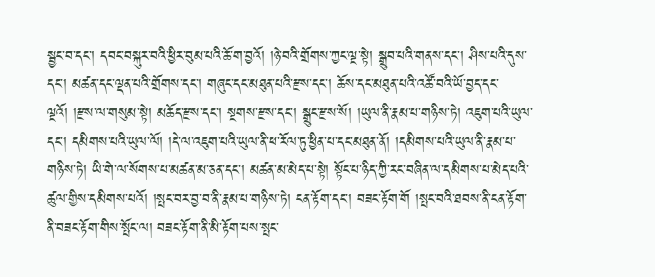སྦྱང་བ་དང་། དབང་བསྐུར་བའི་ཕྱིར་བུམ་པའི་ཆོ་ག་བྱའོ། །ཉེ་བའི་གྲོགས་ཀྱང་ལྔ་སྟེ། སྒྲུབ་པའི་གནས་དང་། ཤིས་པའི་དུས་དང་། མཚན་དང་ལྡན་པའི་གྲོགས་དང་། གཞུང་དང་མཐུན་པའི་རྫས་དང་། ཆོས་དང་མཐུན་པའི་འཚོ་བའི་ཡོ་བྱད་དང་ལྔའོ། །རྫས་ལ་གསུམ་སྟེ། མཆོད་རྫས་དང་། སྔགས་རྫས་དང་། སྒྲུང་རྫས་སོ། །ཡུལ་ནི་རྣམ་པ་གཉིས་ཏེ། འཇུག་པའི་ཡུལ་དང་། དམིགས་པའི་ཡུལ་ལོ། །དེ་ལ་འཇུག་པའི་ཡུལ་ནི་ཕ་རོལ་ཏུ་ཕྱིན་པ་དང་མཐུན་ནོ། །དམིགས་པའི་ཡུལ་ནི་རྣམ་པ་གཉིས་ཏེ། ཡི་གེ་ལ་སོགས་པ་མཚན་མ་ཅན་དང་། མཚན་མ་མེད་པ་སྟེ། སྟོང་པ་ཉིད་ཀྱི་རང་བཞིན་ལ་དམིགས་པ་མེད་པའི་ཚུལ་གྱིས་དམིགས་པའོ། །སྤང་བར་བྱ་བ་ནི་རྣམ་པ་གཉིས་ཏེ། ངན་རྟོག་དང་། བཟང་རྟོག་གོ །སྤང་བའི་ཐབས་ནི་ངན་རྟོག་ནི་བཟང་རྟོག་གིས་སྤོང་ལ། བཟང་རྟོག་ནི་མི་རྟོག་པས་སྤང་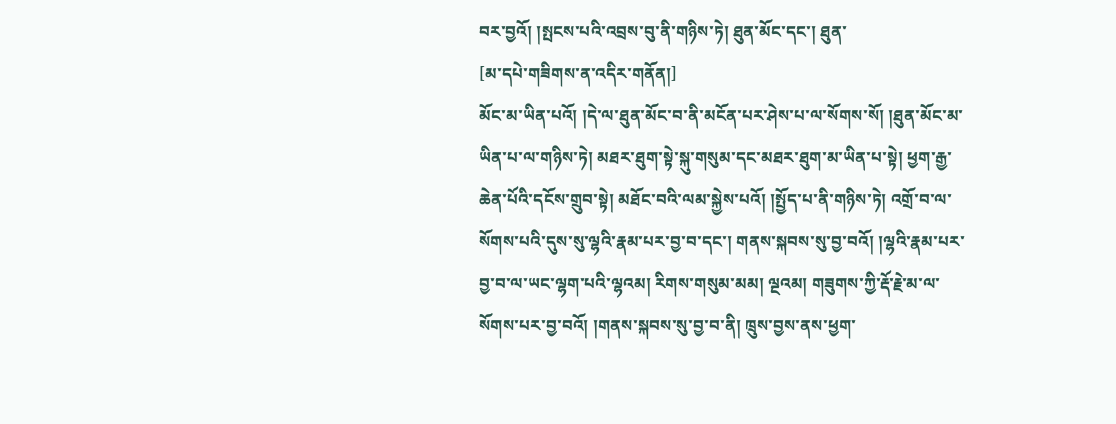བར་བྱའོ། །སྤངས་པའི་འབྲས་བུ་ནི་གཉིས་ཏེ། ཐུན་མོང་དང་། ཐུན་
[མ་དཔེ་གཟིགས་ན་འདིར་གནོན།]
མོང་མ་ཡིན་པའོ། །དེ་ལ་ཐུན་མོང་བ་ནི་མངོན་པར་ཤེས་པ་ལ་སོགས་སོ། །ཐུན་མོང་མ་ཡིན་པ་ལ་གཉིས་ཏེ། མཐར་ཐུག་སྟེ་སྐུ་གསུམ་དང་མཐར་ཐུག་མ་ཡིན་པ་སྟེ། ཕྱག་རྒྱ་ཆེན་པོའི་དངོས་གྲུབ་སྟེ། མཐོང་བའི་ལམ་སྐྱེས་པའོ། །སྤྱོད་པ་ནི་གཉིས་ཏེ། འགྲོ་བ་ལ་སོགས་པའི་དུས་སུ་ལྷའི་རྣམ་པར་བྱ་བ་དང་། གནས་སྐབས་སུ་བྱ་བའོ། །ལྷའི་རྣམ་པར་བྱ་བ་ལ་ཡང་ལྷག་པའི་ལྷའམ། རིགས་གསུམ་མམ། ལྔའམ། གཟུགས་ཀྱི་རྡོ་རྗེ་མ་ལ་སོགས་པར་བྱ་བའོ། །གནས་སྐབས་སུ་བྱ་བ་ནི། ཁྲུས་བྱས་ནས་ཕྱག་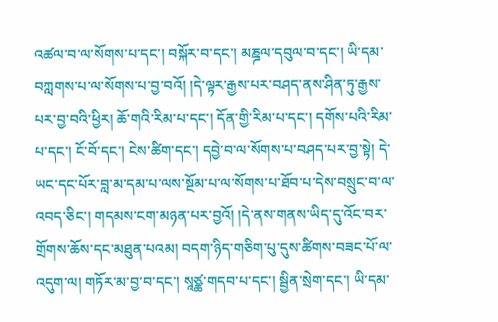འཚལ་བ་ལ་སོགས་པ་དང་། བསྐོར་བ་དང་། མཎྜལ་དབུལ་བ་དང་། ཡི་དམ་བཀླགས་པ་ལ་སོགས་པ་བྱ་བའོ། །དེ་ལྟར་རྒྱས་པར་བཤད་ནས་ཤིན་ཏུ་རྒྱས་པར་བྱ་བའི་ཕྱིར། ཆོ་གའི་རིམ་པ་དང་། དོན་གྱི་རིམ་པ་དང་། དགོས་པའི་རིམ་པ་དང་། ངོ་བོ་དང་། ངེས་ཚིག་དང་། དབྱེ་བ་ལ་སོགས་པ་བཤད་པར་བྱ་སྟེ། དེ་ཡང་དང་པོར་བླ་མ་དམ་པ་ལས་སྔོམ་པ་ལ་སོགས་པ་ཐོབ་པ་དེས་བསྲུང་བ་ལ་འབད་ཅིང་། གདམས་ངག་མཉན་པར་བྱའོ། །དེ་ནས་གནས་ཡིད་དུ་འོང་བར་གྲོགས་ཆོས་དང་མཐུན་པའམ། བདག་ཉིད་གཅིག་པུ་དུས་ཚིགས་བཟང་པོ་ལ་འདུག་ལ། གཏོར་མ་བྱ་བ་དང་། སཱཙྪ་གདབ་པ་དང་། སྦྱིན་སྲེག་དང་། ཡི་དམ་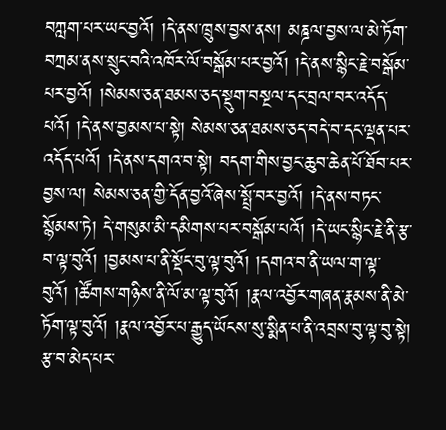བཀླག་པར་ཡང་བྱའོ། །དེ་ནས་ཁྲུས་བྱས་ནས། མཎྜལ་བྱས་ལ་མེ་ཏོག་བཀྲམ་ནས་སྲུང་བའི་འཁོར་ལོ་བསྒོམ་པར་བྱའོ། །དེ་ནས་སྙིང་རྗེ་བསྒོམ་པར་བྱའོ། །སེམས་ཅན་ཐམས་ཅད་སྡུག་བསྔལ་དང་བྲལ་བར་འདོད་པའོ། །དེ་ནས་བྱམས་པ་སྟེ། སེམས་ཅན་ཐམས་ཅད་བདེ་བ་དང་ལྡན་པར་འདོད་པའོ། །དེ་ནས་དགའ་བ་སྟེ། བདག་གིས་བྱང་ཆུབ་ཆེན་པོ་ཐོབ་པར་བྱས་ལ། སེམས་ཅན་གྱི་དོན་བྱའོ་ཞེས་སྤྲོ་བར་བྱའོ། །དེ་ནས་བཏང་སྙོམས་ཏེ། དེ་གསུམ་མི་དམིགས་པར་བསྒོམ་པའོ། །དེ་ཡང་སྙིང་རྗེ་ནི་རྩ་བ་ལྟ་བུའོ། །བྱམས་པ་ནི་སྡོང་བུ་ལྟ་བུའོ། །དགའ་བ་ནི་ཡལ་ག་ལྟ་བུའོ། །ཚོགས་གཉིས་ནི་ལོ་མ་ལྟ་བུའོ། །རྣལ་འབྱོར་གཞན་རྣམས་ནི་མེ་ཏོག་ལྟ་བུའོ། །རྣལ་འབྱོར་པ་རྒྱུད་ཡོངས་སུ་སྨིན་པ་ནི་འབྲས་བུ་ལྟ་བུ་སྟེ། རྩ་བ་མེད་པར་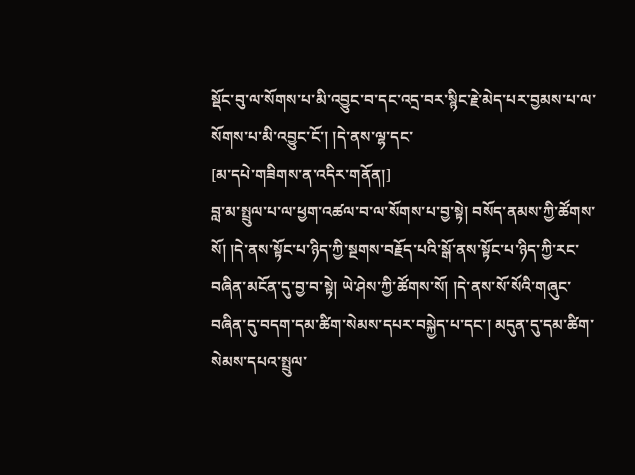སྡོང་བུ་ལ་སོགས་པ་མི་འབྱུང་བ་དང་འདྲ་བར་སྙིང་རྗེ་མེད་པར་བྱམས་པ་ལ་སོགས་པ་མི་འབྱུང་ངོ་། །དེ་ནས་ལྷ་དང་
[མ་དཔེ་གཟིགས་ན་འདིར་གནོན།]
བླ་མ་སྤྲུལ་པ་ལ་ཕྱག་འཚལ་བ་ལ་སོགས་པ་བྱ་སྟེ། བསོད་ནམས་ཀྱི་ཚོགས་སོ། །དེ་ནས་སྟོང་པ་ཉིད་ཀྱི་སྔགས་བརྗོད་པའི་སྒོ་ནས་སྟོང་པ་ཉིད་ཀྱི་རང་བཞིན་མངོན་དུ་བྱ་བ་སྟེ། ཡེ་ཤེས་ཀྱི་ཚོགས་སོ། །དེ་ནས་སོ་སོའི་གཞུང་བཞིན་དུ་བདག་དམ་ཚིག་སེམས་དཔར་བསྐྱེད་པ་དང་། མདུན་དུ་དམ་ཚིག་སེམས་དཔའ་སྤྲུལ་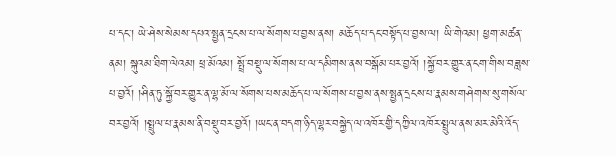པ་དང་། ཡེ་ཤེས་སེམས་དཔའ་སྤྱན་དྲངས་པ་ལ་སོགས་པ་བྱས་ནས། མཆོད་པ་དང་བསྟོད་པ་བྱས་ལ། ཡི་གེའམ། ཕྱག་མཚན་ནམ། སྐུའམ་ཐིག་ལེའམ། ཕྲ་མོའམ། སྤྲོ་བསྡུ་ལ་སོགས་པ་ལ་དམིགས་ནས་བསྒོམ་པར་བྱའོ། །སྐྱོ་བར་གྱུར་ན་ངག་གིས་བཟླས་པ་བྱའོ། །ཤིན་ཏུ་སྐྱོ་བར་གྱུར་ན་ལྷ་མོ་ལ་སོགས་པས་མཆོད་པ་ལ་སོགས་པ་བྱས་ནས་སྤྱན་དྲངས་པ་རྣམས་གཤེགས་སུ་གསོལ་བར་བྱའོ། །སྤྲུལ་པ་རྣམས་ནི་བསྡུ་བར་བྱའོ། །ཡང་ན་བདག་ཉིད་ལྷར་བསྐྱེད་ལ་འཁོར་གྱི་དཀྱིལ་འཁོར་སྤྲུལ་ནས་མར་མེའི་འོད་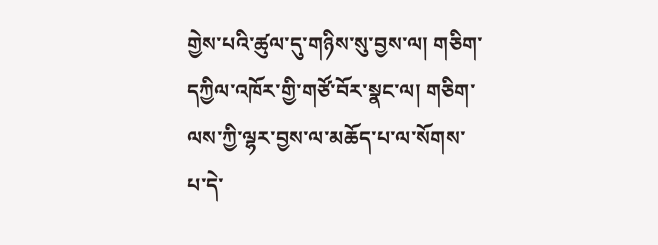གྱེས་པའི་ཚུལ་དུ་གཉིས་སུ་བྱས་ལ། གཅིག་དཀྱིལ་འཁོར་གྱི་གཙོ་བོར་སྣང་ལ། གཅིག་ལས་ཀྱི་ལྷར་བྱས་ལ་མཆོད་པ་ལ་སོགས་པ་དེ་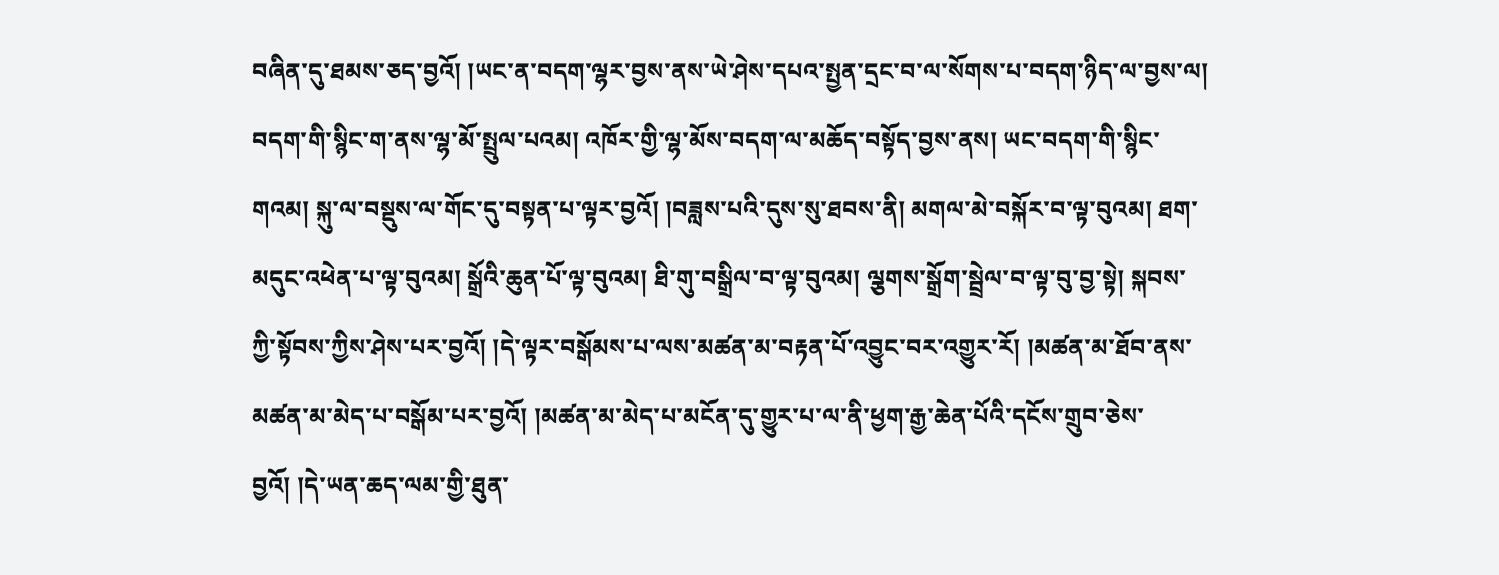བཞིན་དུ་ཐམས་ཅད་བྱའོ། །ཡང་ན་བདག་ལྷར་བྱས་ནས་ཡེ་ཤེས་དཔའ་སྤྱན་དྲང་བ་ལ་སོགས་པ་བདག་ཉིད་ལ་བྱས་ལ། བདག་གི་སྙིང་ག་ནས་ལྷ་མོ་སྤྲུལ་པའམ། འཁོར་གྱི་ལྷ་མོས་བདག་ལ་མཆོད་བསྟོད་བྱས་ནས། ཡང་བདག་གི་སྙིང་གའམ། སྐུ་ལ་བསྡུས་ལ་གོང་དུ་བསྟན་པ་ལྟར་བྱའོ། །བཟླས་པའི་དུས་སུ་ཐབས་ནི། མགལ་མེ་བསྐོར་བ་ལྟ་བུའམ། ཐག་མདུང་འཕེན་པ་ལྟ་བུའམ། སྒྲོའི་ཆུན་པོ་ལྟ་བུའམ། ཐི་གུ་བསྒྲིལ་བ་ལྟ་བུའམ། ལྕགས་སྒྲོག་སྦྲེལ་བ་ལྟ་བུ་བྱ་སྟེ། སྐབས་ཀྱི་སྟོབས་ཀྱིས་ཤེས་པར་བྱའོ། །དེ་ལྟར་བསྒོམས་པ་ལས་མཚན་མ་བརྟན་པོ་འབྱུང་བར་འགྱུར་རོ། །མཚན་མ་ཐོབ་ནས་མཚན་མ་མེད་པ་བསྒོམ་པར་བྱའོ། །མཚན་མ་མེད་པ་མངོན་དུ་གྱུར་པ་ལ་ནི་ཕྱག་རྒྱ་ཆེན་པོའི་དངོས་གྲུབ་ཅེས་བྱའོ། །དེ་ཡན་ཆད་ལམ་གྱི་ཐུན་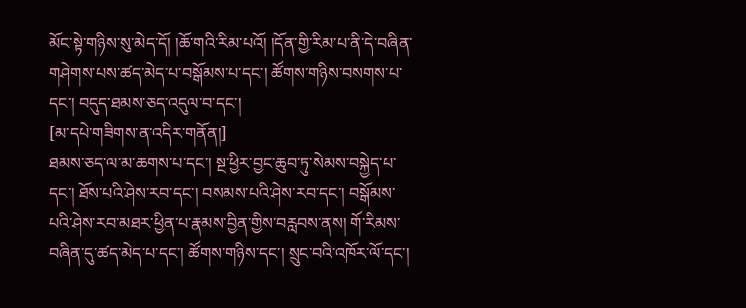མོང་སྟེ་གཉིས་སུ་མེད་དོ། །ཆོ་གའི་རིམ་པའོ། །དོན་གྱི་རིམ་པ་ནི་དེ་བཞིན་གཤེགས་པས་ཚད་མེད་པ་བསྒོམས་པ་དང་། ཚོགས་གཉིས་བསགས་པ་དང་། བདུད་ཐམས་ཅད་འདུལ་བ་དང་།
[མ་དཔེ་གཟིགས་ན་འདིར་གནོན།]
ཐམས་ཅད་ལ་མ་ཆགས་པ་དང་། སྔ་ཕྱིར་བྱང་ཆུབ་ཏུ་སེམས་བསྐྱེད་པ་དང་། ཐོས་པའི་ཤེས་རབ་དང་། བསམས་པའི་ཤེས་རབ་དང་། བསྒོམས་པའི་ཤེས་རབ་མཐར་ཕྱིན་པ་རྣམས་བྱིན་གྱིས་བརླབས་ནས། གོ་རིམས་བཞིན་དུ་ཚད་མེད་པ་དང་། ཚོགས་གཉིས་དང་། སྲུང་བའི་འཁོར་ལོ་དང་།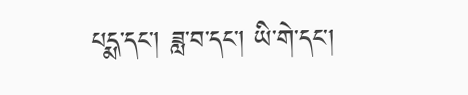པདྨ་དང་། ཟླ་བ་དང་། ཡི་གེ་དང་།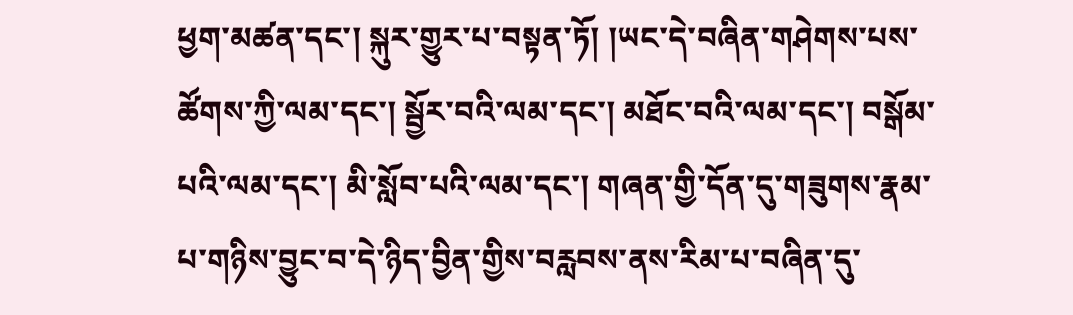ཕྱག་མཚན་དང་། སྐུར་གྱུར་པ་བསྟན་ཏོ། །ཡང་དེ་བཞིན་གཤེགས་པས་ཚོགས་ཀྱི་ལམ་དང་། སྦྱོར་བའི་ལམ་དང་། མཐོང་བའི་ལམ་དང་། བསྒོམ་པའི་ལམ་དང་། མི་སློབ་པའི་ལམ་དང་། གཞན་གྱི་དོན་དུ་གཟུགས་རྣམ་པ་གཉིས་བྱུང་བ་དེ་ཉིད་བྱིན་གྱིས་བརླབས་ནས་རིམ་པ་བཞིན་དུ་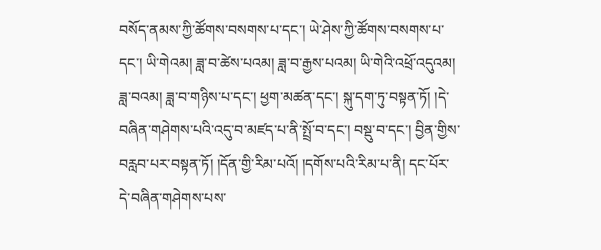བསོད་ནམས་ཀྱི་ཚོགས་བསགས་པ་དང་། ཡེ་ཤེས་ཀྱི་ཚོགས་བསགས་པ་དང་། ཡི་གེའམ། ཟླ་བ་ཚེས་པའམ། ཟླ་བ་རྒྱས་པའམ། ཡི་གེའི་འཕྲོ་འདུའམ། ཟླ་བའམ། ཟླ་བ་གཉིས་པ་དང་། ཕྱག་མཚན་དང་། སྐུ་དག་ཏུ་བསྟན་ཏོ། །དེ་བཞིན་གཤེགས་པའི་འདུ་བ་མཛད་པ་ནི་སྤྲོ་བ་དང་། བསྡུ་བ་དང་། བྱིན་གྱིས་བརླབ་པར་བསྟན་ཏོ། །དོན་གྱི་རིམ་པའོ། །དགོས་པའི་རིམ་པ་ནི། དང་པོར་དེ་བཞིན་གཤེགས་པས་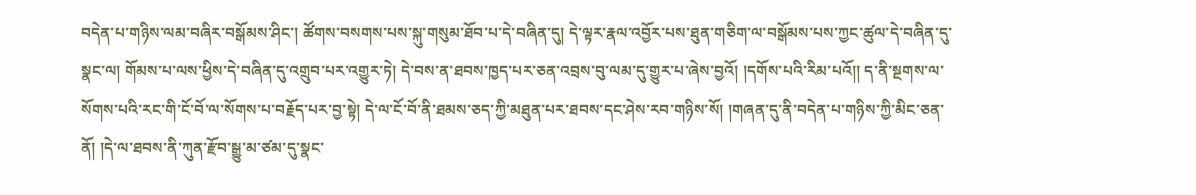བདེན་པ་གཉིས་ལམ་བཞིར་བསྒོམས་ཤིང་། ཚོགས་བསགས་པས་སྐུ་གསུམ་ཐོབ་པ་དེ་བཞིན་དུ། དེ་ལྟར་རྣལ་འབྱོར་པས་ཐུན་གཅིག་ལ་བསྒོམས་པས་ཀྱང་ཚུལ་དེ་བཞིན་དུ་སྣང་ལ། གོམས་པ་ལས་ཕྱིས་དེ་བཞིན་དུ་འགྲུབ་པར་འགྱུར་ཏེ། དེ་བས་ན་ཐབས་ཁྱད་པར་ཅན་འབྲས་བུ་ལམ་དུ་གྱུར་པ་ཞེས་བྱའོ། །དགོས་པའི་རིམ་པའོ།། ད་ནི་སྔགས་ལ་སོགས་པའི་རང་གི་ངོ་བོ་ལ་སོགས་པ་བརྗོད་པར་བྱ་སྟེ། དེ་ལ་ངོ་བོ་ནི་ཐམས་ཅད་ཀྱི་མཐུན་པར་ཐབས་དང་ཤེས་རབ་གཉིས་སོ། །གཞན་དུ་ནི་བདེན་པ་གཉིས་ཀྱི་མིང་ཅན་ནོ། །དེ་ལ་ཐབས་ནི་ཀུན་རྫོབ་སྒྱུ་མ་ཙམ་དུ་སྣང་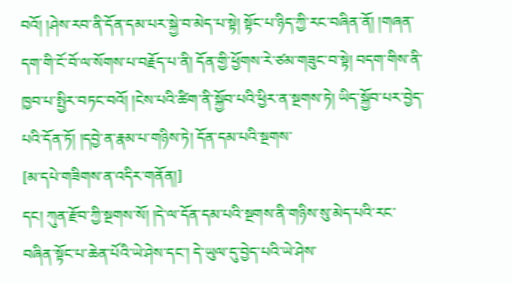བའོ། །ཤེས་རབ་ནི་དོན་དམ་པར་སྐྱེ་བ་མེད་པ་སྟེ། སྟོང་པ་ཉིད་ཀྱི་རང་བཞིན་ནོ། །གཞན་དག་གི་ངོ་བོ་ལ་སོགས་པ་བརྗོད་པ་ནི། དོན་གྱི་ཕྱོགས་རེ་ཙམ་གཟུང་བ་སྟེ། བདག་གིས་ནི་ཁྱབ་པ་སྤྱིར་བཏང་བའོ། །ངེས་པའི་ཚིག་ནི་སྐྱོབ་པའི་ཕྱིར་ན་སྔགས་ཏེ། ཡིད་སྐྱོབ་པར་བྱེད་པའི་དོན་ཏོ། །དབྱེ་ན་རྣམ་པ་གཉིས་ཏེ། དོན་དམ་པའི་སྔགས་
[མ་དཔེ་གཟིགས་ན་འདིར་གནོན།]
དང། ཀུན་རྫོབ་ཀྱི་སྔགས་སོ། །དེ་ལ་དོན་དམ་པའི་སྔགས་ནི་གཉིས་སུ་མེད་པའི་རང་བཞིན་སྟོང་པ་ཆེན་པོའི་ཡེ་ཤེས་དང་། དེ་ཡུལ་དུ་བྱེད་པའི་ཡེ་ཤེས་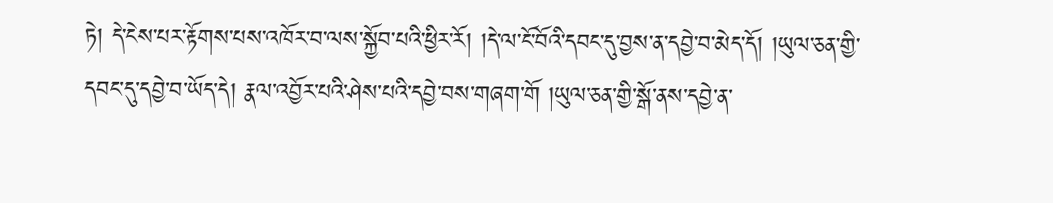ཏེ། དེ་ངེས་པར་རྟོགས་པས་འཁོར་བ་ལས་སྐྱོབ་པའི་ཕྱིར་རོ། །དེ་ལ་ངོ་བོའི་དབང་དུ་བྱས་ན་དབྱེ་བ་མེད་དོ། །ཡུལ་ཅན་གྱི་དབང་དུ་དབྱེ་བ་ཡོད་དེ། རྣལ་འབྱོར་པའི་ཤེས་པའི་དབྱེ་བས་གཞག་གོ །ཡུལ་ཅན་གྱི་སྒོ་ནས་དབྱེ་ན་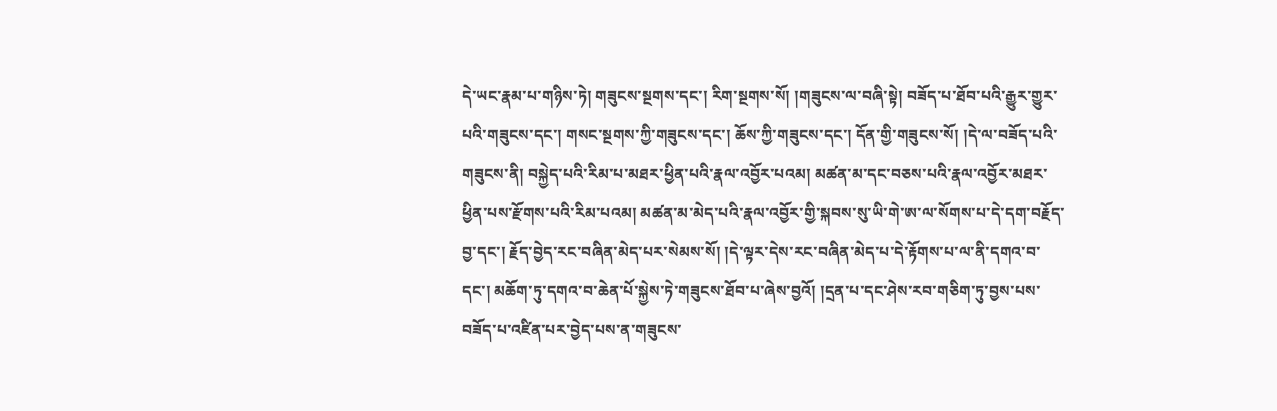དེ་ཡང་རྣམ་པ་གཉིས་ཏེ། གཟུངས་སྔགས་དང་། རིག་སྔགས་སོ། །གཟུངས་ལ་བཞི་སྟེ། བཟོད་པ་ཐོབ་པའི་རྒྱུར་གྱུར་པའི་གཟུངས་དང་། གསང་སྔགས་ཀྱི་གཟུངས་དང་། ཆོས་ཀྱི་གཟུངས་དང་། དོན་གྱི་གཟུངས་སོ། །དེ་ལ་བཟོད་པའི་གཟུངས་ནི། བསྐྱེད་པའི་རིམ་པ་མཐར་ཕྱིན་པའི་རྣལ་འབྱོར་པའམ། མཚན་མ་དང་བཅས་པའི་རྣལ་འབྱོར་མཐར་ཕྱིན་པས་རྫོགས་པའི་རིམ་པའམ། མཚན་མ་མེད་པའི་རྣལ་འབྱོར་གྱི་སྐབས་སུ་ཡི་གེ་ཨ་ལ་སོགས་པ་དེ་དག་བརྗོད་བྱ་དང་། རྗོད་བྱེད་རང་བཞིན་མེད་པར་སེམས་སོ། །དེ་ལྟར་དེས་རང་བཞིན་མེད་པ་དེ་རྟོགས་པ་ལ་ནི་དགའ་བ་དང་། མཆོག་ཏུ་དགའ་བ་ཆེན་པོ་སྐྱེས་ཏེ་གཟུངས་ཐོབ་པ་ཞེས་བྱའོ། །དྲན་པ་དང་ཤེས་རབ་གཅིག་ཏུ་བྱས་པས་བཟོད་པ་འཛིན་པར་བྱེད་པས་ན་གཟུངས་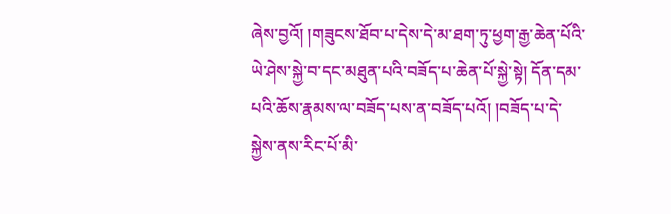ཞེས་བྱའོ། །གཟུངས་ཐོབ་པ་དེས་དེ་མ་ཐག་ཏུ་ཕྱག་རྒྱ་ཆེན་པོའི་ཡེ་ཤེས་སྐྱེ་བ་དང་མཐུན་པའི་བཟོད་པ་ཆེན་པོ་སྐྱེ་སྟེ། དོན་དམ་པའི་ཆོས་རྣམས་ལ་བཟོད་པས་ན་བཟོད་པའོ། །བཟོད་པ་དེ་སྐྱེས་ནས་རིང་པོ་མི་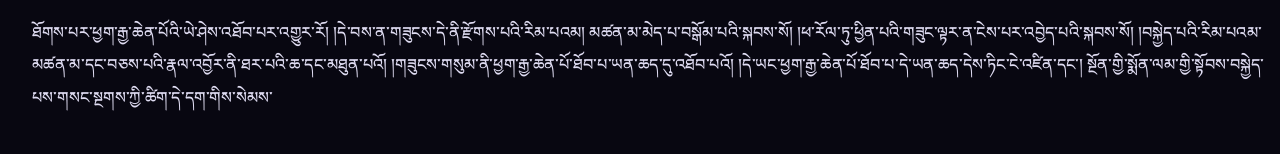ཐོགས་པར་ཕྱག་རྒྱ་ཆེན་པོའི་ཡེ་ཤེས་འཐོབ་པར་འགྱུར་རོ། །དེ་བས་ན་གཟུངས་དེ་ནི་རྫོགས་པའི་རིམ་པའམ། མཚན་མ་མེད་པ་བསྒོམ་པའི་སྐབས་སོ། །ཕ་རོལ་ཏུ་ཕྱིན་པའི་གཟུང་ལྟར་ན་ངེས་པར་འབྱེད་པའི་སྐབས་སོ། །བསྐྱེད་པའི་རིམ་པའམ་མཚན་མ་དང་བཅས་པའི་རྣལ་འབྱོར་ནི་ཐར་པའི་ཆ་དང་མཐུན་པའོ། །གཟུངས་གསུམ་ནི་ཕྱག་རྒྱ་ཆེན་པོ་ཐོབ་པ་ཡན་ཆད་དུ་འཐོབ་པའོ། །དེ་ཡང་ཕྱག་རྒྱ་ཆེན་པོ་ཐོབ་པ་དེ་ཡན་ཆད་དེས་ཏིང་ངེ་འཛིན་དང་། སྔོན་གྱི་སྨོན་ལམ་གྱི་སྟོབས་བསྐྱེད་པས་གསང་སྔགས་ཀྱི་ཚིག་དེ་དག་གིས་སེམས་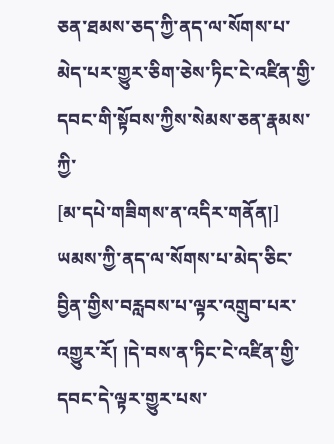ཅན་ཐམས་ཅད་ཀྱི་ནད་ལ་སོགས་པ་མེད་པར་གྱུར་ཅིག་ཅེས་ཏིང་ངེ་འཛིན་གྱི་དབང་གི་སྟོབས་ཀྱིས་སེམས་ཅན་རྣམས་ཀྱི་
[མ་དཔེ་གཟིགས་ན་འདིར་གནོན།]
ཡམས་ཀྱི་ནད་ལ་སོགས་པ་མེད་ཅིང་བྱིན་གྱིས་བརླབས་པ་ལྟར་འགྲུབ་པར་འགྱུར་རོ། །དེ་བས་ན་ཏིང་ངེ་འཛིན་གྱི་དབང་དེ་ལྟར་གྱུར་པས་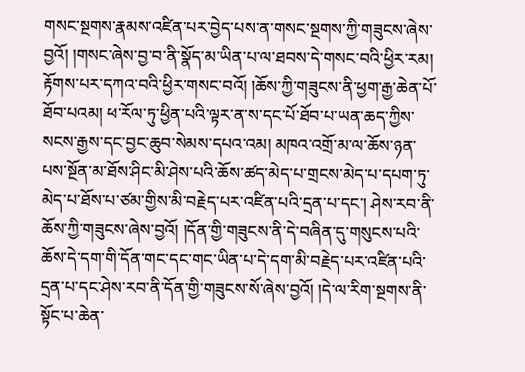གསང་སྔགས་རྣམས་འཛིན་པར་བྱེད་པས་ན་གསང་སྔགས་ཀྱི་གཟུངས་ཞེས་བྱའོ། །གསང་ཞེས་བྱ་བ་ནི་སྣོད་མ་ཡིན་པ་ལ་ཐབས་དེ་གསང་བའི་ཕྱིར་རམ། རྟོགས་པར་དཀའ་བའི་ཕྱིར་གསང་བའོ། །ཆོས་ཀྱི་གཟུངས་ནི་ཕྱག་རྒྱ་ཆེན་པོ་ཐོབ་པའམ། ཕ་རོལ་ཏུ་ཕྱིན་པའི་ལྟར་ན་ས་དང་པོ་ཐོབ་པ་ཡན་ཆད་ཀྱིས་སངས་རྒྱས་དང་བྱང་ཆུབ་སེམས་དཔའ་འམ། མཁའ་འགྲོ་མ་ལ་ཆོས་ཉན་པས་སྔོན་མ་ཐོས་ཤིང་མི་ཤེས་པའི་ཆོས་ཚད་མེད་པ་གྲངས་མེད་པ་དཔག་ཏུ་མེད་པ་ཐོས་པ་ཙམ་གྱིས་མི་བརྗེད་པར་འཛིན་པའི་དྲན་པ་དང་། ཤེས་རབ་ནི་ཆོས་ཀྱི་གཟུངས་ཞེས་བྱའོ། །དོན་གྱི་གཟུངས་ནི་དེ་བཞིན་དུ་གསུངས་པའི་ཆོས་དེ་དག་གི་དོན་གང་དང་གང་ཡིན་པ་དེ་དག་མི་བརྗེད་པར་འཛིན་པའི་དྲན་པ་དང་ཤེས་རབ་ནི་དོན་གྱི་གཟུངས་སོ་ཞེས་བྱའོ། །དེ་ལ་རིག་སྔགས་ནི་སྟོང་པ་ཆེན་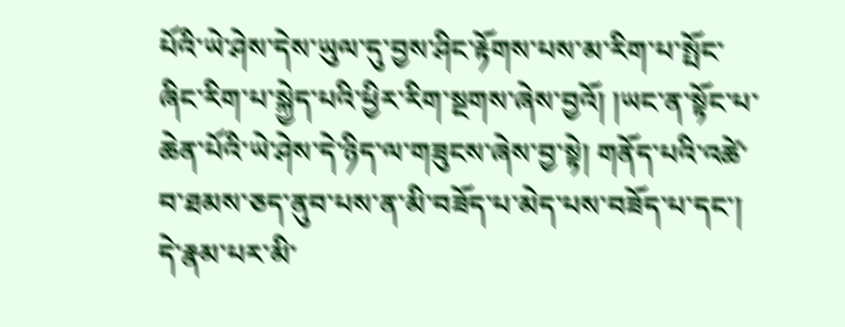པོའི་ཡེ་ཤེས་དེས་ཡུལ་དུ་བྱས་ཤིང་རྟོགས་པས་མ་རིག་པ་སྤོང་ཞིང་རིག་པ་སྐྱེད་པའི་ཕྱིར་རིག་སྔགས་ཞེས་བྱའོ། །ཡང་ན་སྟོང་པ་ཆེན་པོའི་ཡེ་ཤེས་དེ་ཉིད་ལ་གཟུངས་ཞེས་བྱ་སྟེ། གནོད་པའི་འཚེ་བ་ཐམས་ཅད་ནུབ་པས་ན་མི་བཟོད་པ་མེད་པས་བཟོད་པ་དང་། དེ་རྣམ་པར་མི་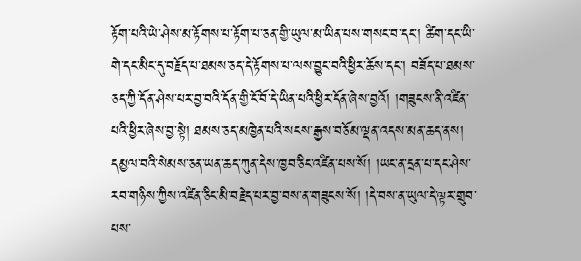རྟོག་པའི་ཡེ་ཤེས་མ་རྟོགས་པ་རྟོག་པ་ཅན་གྱི་ཡུལ་མ་ཡིན་པས་གསང་བ་དང་། ཚིག་དང་ཡི་གེ་དང་མིང་དུ་བརྗོད་པ་ཐམས་ཅད་དེ་རྟོགས་པ་ལས་བྱུང་བའི་ཕྱིར་ཆོས་དང་། བཟོད་པ་ཐམས་ཅད་ཀྱི་དོན་ཤེས་པར་བྱ་བའི་དོན་གྱི་ངོ་བོ་དེ་ཡིན་པའི་ཕྱིར་དོན་ཞེས་བྱའོ། །གཟུངས་ནི་འཛིན་པའི་ཕྱིར་ཞེས་བྱ་སྟེ། ཐམས་ཅད་མཁྱེན་པའི་སངས་རྒྱས་བཅོམ་ལྡན་འདས་མན་ཆད་ནས། དམྱལ་བའི་སེམས་ཅན་ཡན་ཆད་ཀུན་དེས་ཁྱབ་ཅིང་འཛིན་པས་སོ། །ཡང་ན་དྲན་པ་དང་ཤེས་རབ་གཉིས་ཀྱིས་འཛིན་ཅིང་མི་བརྗེད་པར་བྱ་བས་ན་གཟུངས་སོ། །དེ་བས་ན་ཡུལ་དེ་ལྟར་གྲུབ་པས་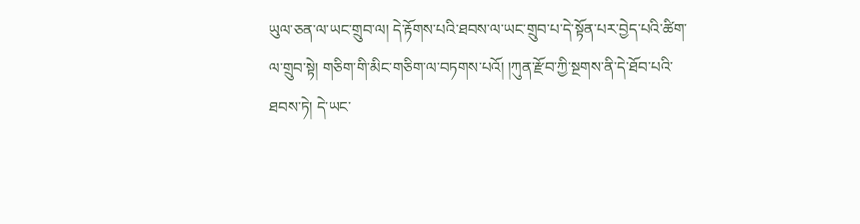ཡུལ་ཅན་ལ་ཡང་གྲུབ་ལ། དེ་རྟོགས་པའི་ཐབས་ལ་ཡང་གྲུབ་པ་དེ་སྟོན་པར་བྱེད་པའི་ཚིག་ལ་གྲུབ་སྟེ། གཅིག་གི་མིང་གཅིག་ལ་བཏགས་པའོ། །ཀུན་རྫོབ་ཀྱི་སྔགས་ནི་དེ་ཐོབ་པའི་ཐབས་ཏེ། དེ་ཡང་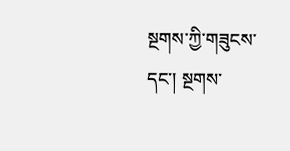སྔགས་ཀྱི་གཟུངས་དང་། སྔགས་